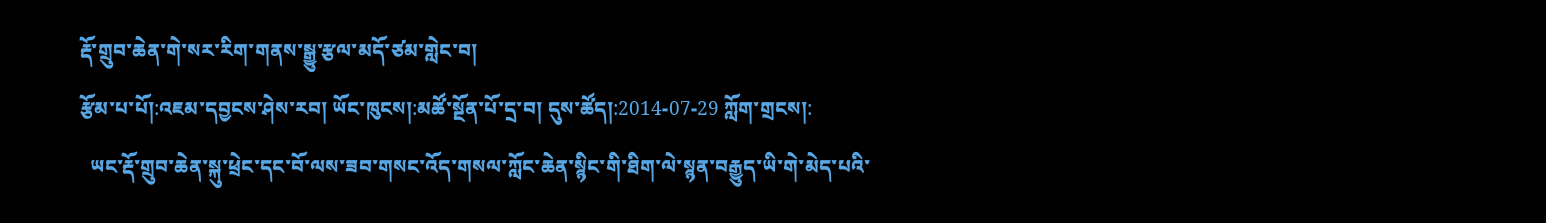རྡོ་གྲུབ་ཆེན་གེ་སར་རིག་གནས་སྒྱུ་རྩལ་མདོ་ཙམ་གླེང་བ།
རྩོམ་པ་པོ།:འཇམ་དབྱངས་ཤེས་རབ། ཡོང་ཁུངས།:མཚོ་སྔོན་པོ་དྲ་བ། དུས་ཚོད།:2014-07-29 ཀློག་གྲངས།:
  ཡང་རྡོ་གྲུབ་ཆེན་སྐུ་ཕྲེང་དང་བོ་ལས་ཟབ་གསང་འོད་གསལ་ཀློང་ཆེན་སྙིང་གི་ཐིག་ལེ་སྙན་བརྒྱུད་ཡི་གེ་མེད་པའི་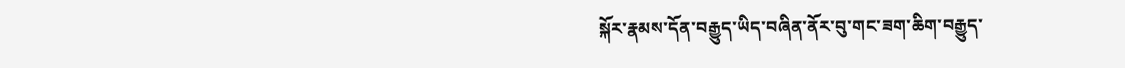སྐོར་རྣམས་དོན་བརྒྱུད་ཡིད་བཞིན་ནོར་བུ་གང་ཟག་ཆིག་བརྒྱུད་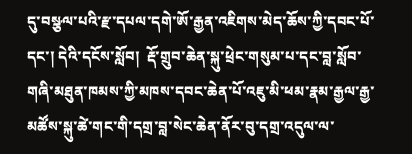དུ་བསྩལ་པའི་རྫ་དཔལ་དགེ་ཨོ་རྒྱན་འཇིགས་མེད་ཆོས་ཀྱི་དབང་པོ་དང་། དེའི་དངོས་སློབ།  རྡོ་གྲུབ་ཆེན་སྐུ་ཕྲེང་གསུམ་པ་དང་བླ་སློབ་གཞི་མཐུན་ཁམས་ཀྱི་མཁས་དབང་ཆེན་པོ་འཇུ་མི་ཕམ་རྣམ་རྒྱལ་རྒྱ་མཚོས་སྐུ་ཚེ་གང་གི་དགྲ་བླ་སེང་ཆེན་ནོར་བུ་དགྲ་འདུལ་ལ་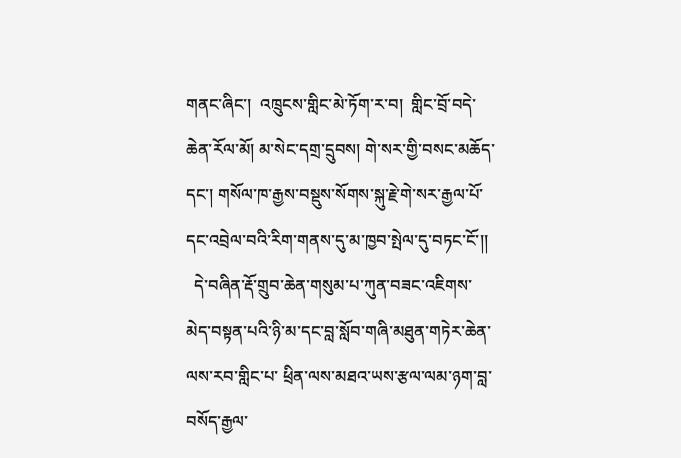གནང་ཞིང་།  འཁྲུངས་གླིང་མེ་ཏོག་ར་བ།  གླིང་བྲོ་བདེ་ཆེན་རོལ་མོ། མ་སེང་དགྲ་དྲུབས། གེ་སར་གྱི་བསང་མཆོད་དང་། གསོལ་ཁ་རྒྱས་བསྡུས་སོགས་སྐུ་རྗེ་གེ་སར་རྒྱལ་པོ་དང་འབྲེལ་བའི་རིག་གནས་དུ་མ་ཁྱབ་སྤེལ་དུ་བཏང་ངོ་།།
  དེ་བཞིན་རྡོ་གྲུབ་ཆེན་གསུམ་པ་ཀུན་བཟང་འཇིགས་མེད་བསྟན་པའི་ཉི་མ་དང་བླ་སློབ་གཞི་མཐུན་གཏེར་ཆེན་ལས་རབ་གླིང་པ་ ཕྲིན་ལས་མཐའ་ཡས་རྩལ་ལམ་ཉག་བླ་བསོད་རྒྱལ་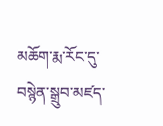མཆོག་རྨ་རོང་དུ་བསྙེན་སྒྲུབ་མཛད་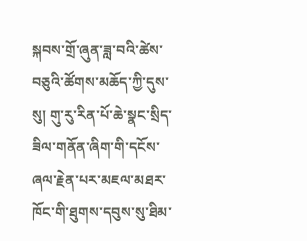སྐབས་གྲོ་ཞུན་ཟླ་བའི་ཚེས་བཅུའི་ཚོགས་མཆོད་ཀྱི་དུས་སུ། གུ་རུ་རིན་པོ་ཆེ་སྣང་སྲིད་ཟིལ་གནོན་ཞིག་གི་དངོས་ཞལ་རྗེན་པར་མཇལ་མཐར་ཁོང་གི་ཐུགས་དབུས་སུ་ཐིམ་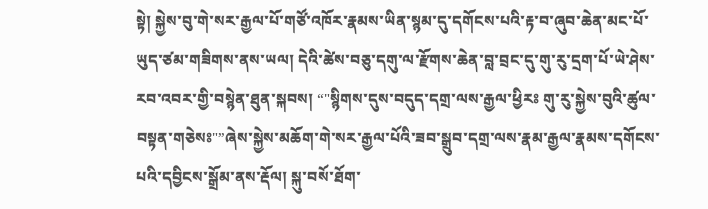སྟེ། སྐྱེས་བུ་གེ་སར་རྒྱལ་པོ་གཙོ་འཁོར་རྣམས་ཡིན་སྙམ་དུ་དགོངས་པའི་རྟ་བ་ཞུབ་ཆེན་མང་པོ་ཡུད་ཙམ་གཟིགས་ནས་ཡལ། དེའི་ཚེས་བཅུ་དགུ་ལ་རྫོགས་ཆེན་བླ་བྲང་དུ་གུ་རུ་དྲག་པོ་ཡེ་ཤེས་རབ་འབར་གྱི་བསྙེན་ཐུན་སྐབས། “"སྙིགས་དུས་བདུད་དགྲ་ལས་རྒྱལ་ཕྱིརཿ གུ་རུ་སྐྱེས་བུའི་ཚུལ་བསྟན་གཅེསཿ"”ཞེས་སྐྱེས་མཆོག་གེ་སར་རྒྱལ་པོའི་ཟབ་སྒྲུབ་དགྲ་ལས་རྣམ་རྒྱལ་རྣམས་དགོངས་པའི་དབྱིངས་སྒྲོམ་ནས་རྡོལ། སྐུ་བསོ་ཐོག་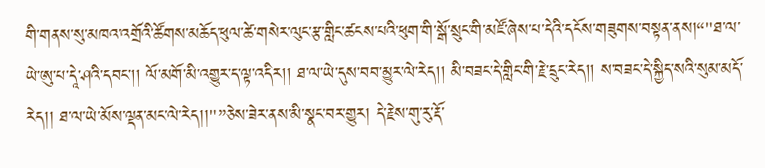གི་གནས་སུ་མཁའ་འགྲོའི་ཚོགས་མཆོད་ཕུལ་ཚེ་གསེར་ལུང་རྩ་གླིང་ཚངས་པའི་ཕུག་གི་སྒོ་སྲུང་གི་མཛོ་ཞེས་པ་དེའི་དངོས་གཟུགས་བསྟན་ནས།“"ཐ་ལ་ཡེ་ཨུ་པ་དཱེ་ཤའི་དབང་།། ལོ་མགོ་མི་འགྱུར་ད་ལྟ་འདིར།། ཐ་ལ་ཡེ་དུས་བབ་མྱུར་ལེ་རེད།། མི་བཟང་དེ་གླིང་གི་རྗེ་དྲུང་རེད།། ས་བཟང་དེ་སྐྱིད་སའི་སུམ་མདོ་རེད།། ཐ་ལ་ཡེ་མོས་ལྡན་མང་ལེ་རེད།།"”ཅེས་ཟེར་ནས་མི་སྣང་བར་གྱུར། དེ་རྗེས་གུ་རུ་རྡོ་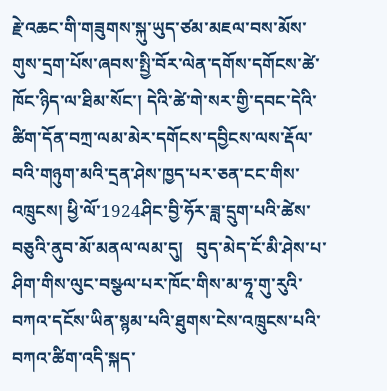རྗེ་འཆང་གི་གཟུགས་སྐུ་ཡུད་ཙམ་མཇལ་བས་མོས་གུས་དྲག་པོས་ཞབས་སྤྱི་བོར་ལེན་དགོས་དགོངས་ཚེ་ཁོང་ཉིད་ལ་ཐིམ་སོང་། དེའི་ཚེ་གེ་སར་གྱི་དབང་དེའི་ཚིག་དོན་བཀྲ་ལམ་མེར་དགོངས་དབྱིངས་ལས་རྡོལ་བའི་གཉུག་མའི་དྲན་ཤེས་ཁྱད་པར་ཅན་ངང་གིས་འཁྲུངས། ཕྱི་ལོ་1924ཤིང་བྱི་ཧོར་ཟླ་དྲུག་པའི་ཚེས་བཅུའི་ནུབ་མོ་མནལ་ལམ་དུ།   བུད་མེད་ངོ་མི་ཤེས་པ་ཤིག་གིས་ལུང་བསྩལ་པར་ཁོང་གིས་མ་ཧཱ་གུ་རུའི་བཀའ་དངོས་ཡིན་སྙམ་པའི་ཐུགས་ངེས་འཁྲུངས་པའི་བཀའ་ཚིག་འདི་སྐད་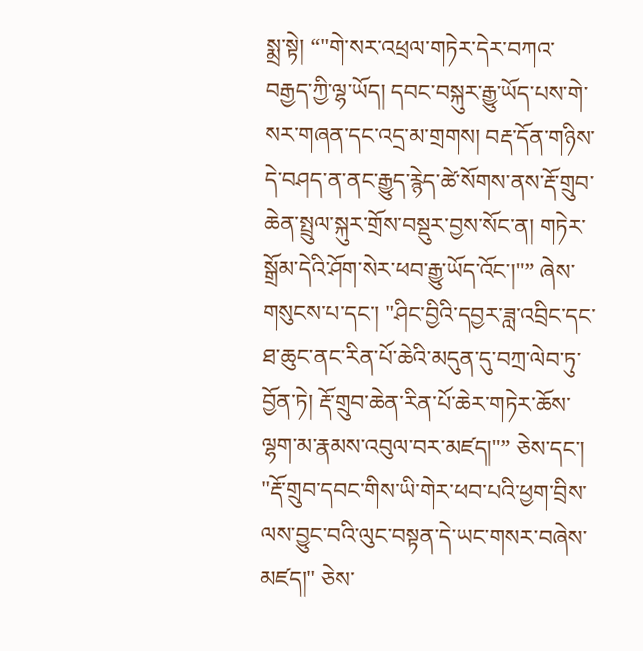སྨྲ་སྟེ། “"གེ་སར་འཕྲལ་གཏེར་དེར་བཀའ་བརྒྱད་ཀྱི་ལྷ་ཡོད། དབང་བསྐུར་རྒྱུ་ཡོད་པས་གེ་སར་གཞན་དང་འདྲ་མ་གྲགས། བརྡ་དོན་གཉིས་དེ་བཤད་ན་ནང་རྒྱུད་རྙེད་ཚེ་སོགས་ནས་རྡོ་གྲུབ་ཆེན་སྤྲུལ་སྐུར་གྲོས་བསྡུར་བྱས་སོང་ན། གཏེར་སྒྲོམ་དེའི་ཤོག་སེར་ཕབ་རྒྱུ་ཡོད་འོང་།"” ཞེས་གསུངས་པ་དང་། "ཤིང་བྱིའི་དབྱར་ཟླ་འབྲིང་དང་ཐ་ཆུང་ནང་རིན་པོ་ཆེའི་མདུན་དུ་བཀྲ་ལེབ་ཏུ་བྱོན་ཏེ། རྡོ་གྲུབ་ཆེན་རིན་པོ་ཆེར་གཏེར་ཆོས་ལྷག་མ་རྣམས་འབུལ་བར་མཛད།"” ཅེས་དང་། "རྡོ་གྲུབ་དབང་གིས་ཡི་གེར་ཕབ་པའི་ཕྱག་བྲིས་ལས་བྱུང་བའི་ལུང་བསྟན་དེ་ཡང་གསར་བཞེས་མཛད།" ཅེས་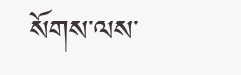སོགས་ལས་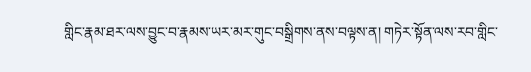གླིང་རྣམ་ཐར་ལས་བྱུང་བ་རྣམས་ཡར་མར་གུང་བསྒྲིགས་ནས་བལྟས་ན། གཏེར་སྟོན་ལས་རབ་གླིང་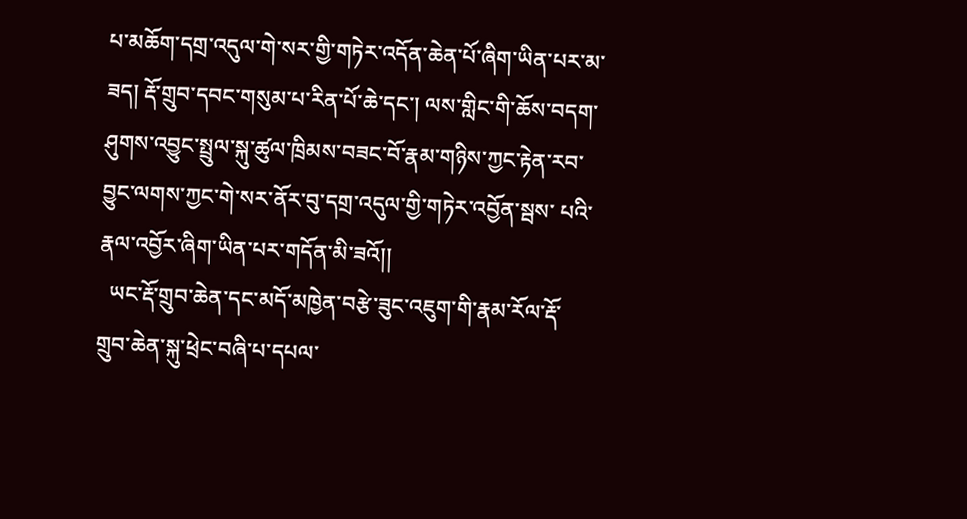པ་མཆོག་དགྲ་འདུལ་གེ་སར་གྱི་གཏེར་འདོན་ཆེན་པོ་ཞིག་ཡིན་པར་མ་ཟད། རྡོ་གྲུབ་དབང་གསུམ་པ་རིན་པོ་ཆེ་དང་། ལས་གླིང་གི་ཆོས་བདག་ཤུགས་འབྱུང་སྤྲུལ་སྐུ་ཚུལ་ཁྲིམས་བཟང་བོ་རྣམ་གཉིས་ཀྱང་རྟེན་རབ་བྱུང་ལགས་ཀྱང་གེ་སར་ནོར་བུ་དགྲ་འདུལ་གྱི་གཏེར་འབྱོན་སྦས་ པའི་རྣལ་འབྱོར་ཞིག་ཡིན་པར་གདོན་མི་ཟའོ།།
  ཡང་རྡོ་གྲུབ་ཆེན་དང་མདོ་མཁྱེན་བརྩེ་ཟུང་འཇུག་གི་རྣམ་རོལ་རྡོ་གྲུབ་ཆེན་སྐུ་ཕྲེང་བཞི་པ་དཔལ་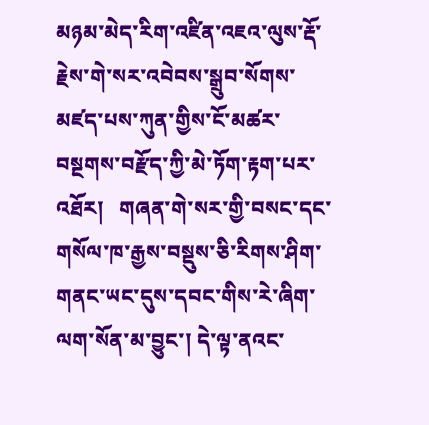མཉམ་མེད་རིག་འཛིན་འཇའ་ལུས་རྡོ་རྗེས་གེ་སར་འབེབས་སྒྲུབ་སོགས་མཛད་པས་ཀུན་གྱིས་ངོ་མཚར་བསྔགས་བརྫོད་ཀྱི་མེ་ཏོག་རྟག་པར་འཐོར།   གཞན་གེ་སར་གྱི་བསང་དང་གསོལ་ཁ་རྒྱས་བསྡུས་ཅི་རིགས་ཤིག་གནང་ཡང་དུས་དབང་གིས་རེ་ཞིག་ལག་སོན་མ་བྱུང་། དེ་ལྟ་ནའང་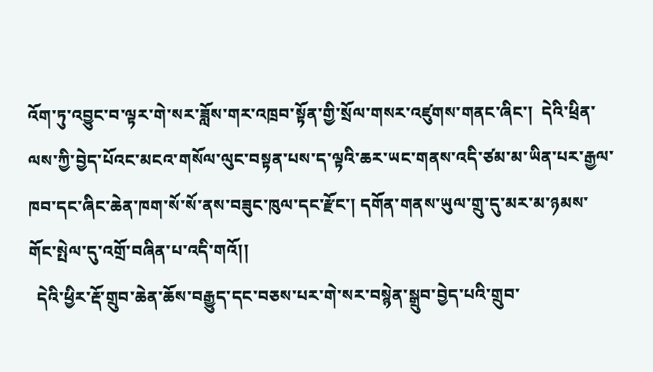འོག་ཏུ་འབྱུང་བ་ལྟར་གེ་སར་ཟློས་གར་འཁྲབ་སྟོན་གྱི་སྲོལ་གསར་འཛུགས་གནང་ཞིང་།  དེའི་ཕྲིན་ལས་ཀྱི་བྱེད་པོའང་མངའ་གསོལ་ལུང་བསྟན་པས་ད་ལྟའི་ཆར་ཡང་གནས་འདི་ཙམ་མ་ཡིན་པར་རྒྱལ་ཁབ་དང་ཞིང་ཆེན་ཁག་སོ་སོ་ནས་བཟུང་ཁུལ་དང་རྫོང་། དགོན་གནས་ཡུལ་གྲུ་དུ་མར་མ་ཉམས་གོང་སྤེལ་དུ་འགྲོ་བཞིན་པ་འདི་གའོ།།
  དེའི་ཕྱིར་རྡོ་གྲུབ་ཆེན་ཆོས་བརྒྱུད་དང་བཅས་པར་གེ་སར་བསྙེན་སྒྲུབ་བྱེད་པའི་གྲུབ་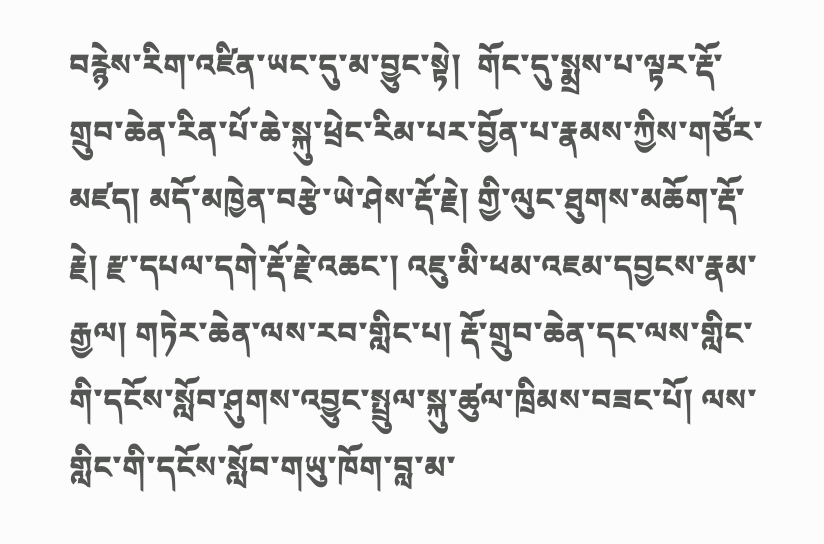བརྙེས་རིག་འཛིན་ཡང་དུ་མ་བྱུང་སྟེ།  གོང་དུ་སྨྲས་པ་ལྟར་རྡོ་གྲུབ་ཆེན་རིན་པོ་ཆེ་སྐུ་ཕྲེང་རིམ་པར་བྱོན་པ་རྣམས་ཀྱིས་གཙོར་མཛད། མདོ་མཁྱེན་བརྩེ་ཡེ་ཤེས་རྡོ་རྗེ། གྱི་ལུང་ཐུགས་མཆོག་རྡོ་རྗེ། རྫ་དཔལ་དགེ་རྡོ་རྗེ་འཆང་། འཇུ་མི་ཕམ་འཇམ་དབྱངས་རྣམ་རྒྱལ། གཏེར་ཆེན་ལས་རབ་གླིང་པ། རྡོ་གྲུབ་ཆེན་དང་ལས་གླིང་གི་དངོས་སློབ་ཤུགས་འབྱུང་སྤྲུལ་སྐུ་ཚུལ་ཁྲིམས་བཟང་པོ། ལས་གླིང་གི་དངོས་སློབ་གཡུ་ཁོག་བླ་མ་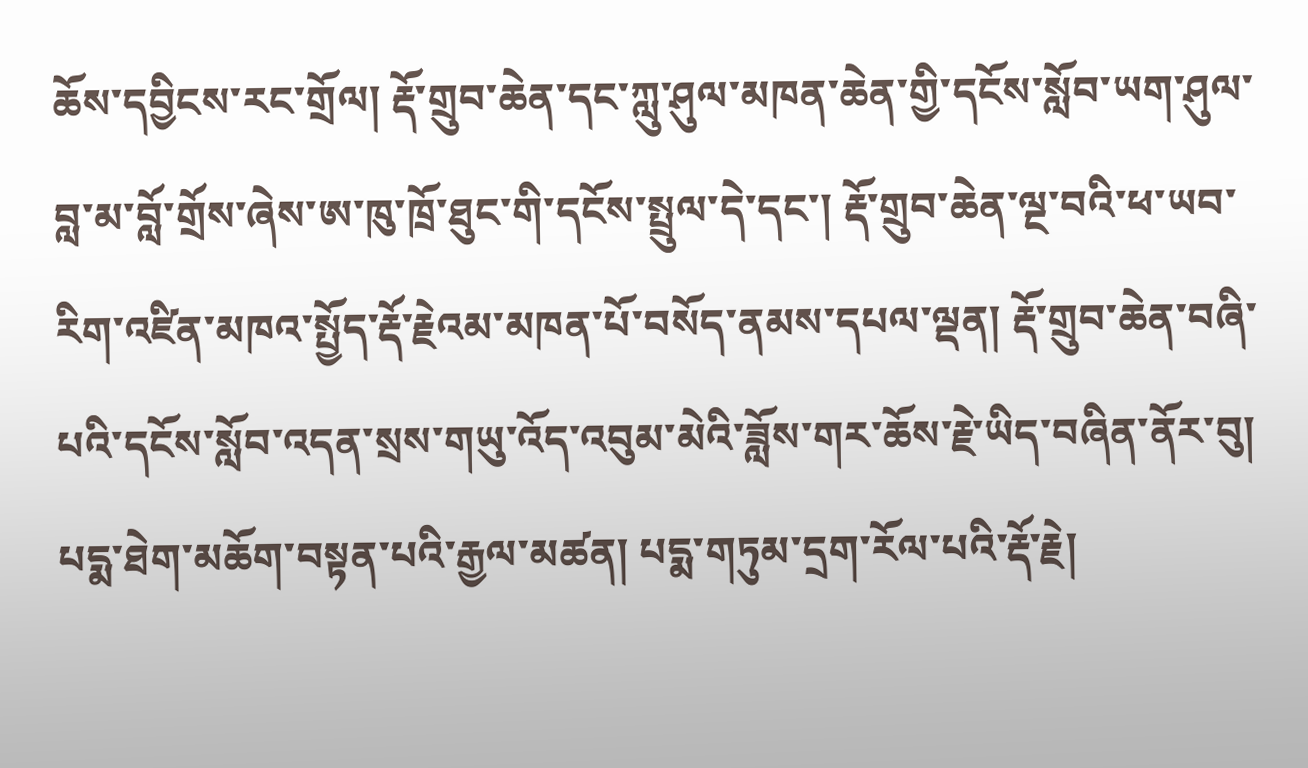ཆོས་དབྱིངས་རང་གྲོལ། རྡོ་གྲུབ་ཆེན་དང་ཀླུ་ཤུལ་མཁན་ཆེན་གྱི་དངོས་སློབ་ཡག་ཤུལ་བླ་མ་བློ་གྲོས་ཞེས་ཨ་ཁུ་ཁྲོ་ཐུང་གི་དངོས་སྤྲུལ་དེ་དང་། རྡོ་གྲུབ་ཆེན་ལྔ་བའི་ཕ་ཡབ་རིག་འཛིན་མཁའ་སྤྱོད་རྡོ་རྗེའམ་མཁན་པོ་བསོད་ནམས་དཔལ་ལྡན། རྡོ་གྲུབ་ཆེན་བཞི་པའི་དངོས་སློབ་འདན་སྲས་གཡུ་འོད་འབུམ་མེའི་ཟློས་གར་ཆོས་རྗེ་ཡིད་བཞིན་ནོར་བུ། པདྨ་ཐེག་མཆོག་བསྟན་པའི་རྒྱལ་མཚན། པདྨ་གཏུམ་དྲག་རོལ་པའི་རྡོ་རྗེ།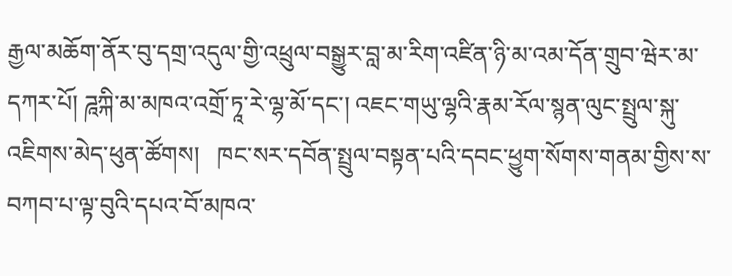རྒྱལ་མཆོག་ནོར་བུ་དགྲ་འདུལ་གྱི་འཕྲུལ་བསྒྱུར་བླ་མ་རིག་འཛིན་ཉི་མ་འམ་དོན་གྲུབ་ཝེར་མ་དཀར་པོ། ཌཱཀྐི་མ་མཁའ་འགྲོ་ཏཱ་རེ་ལྷ་མོ་དང་། འཇང་གཡུ་ལྷའི་རྣམ་རོལ་སྙན་ལུང་སྤྲུལ་སྐུ་འཇིགས་མེད་ཕུན་ཚོགས།   ཁང་སར་དབོན་སྤྲུལ་བསྟན་པའི་དབང་ཕྱུག་སོགས་གནམ་གྱིས་ས་བཀབ་པ་ལྟ་བུའི་དཔའ་བོ་མཁའ་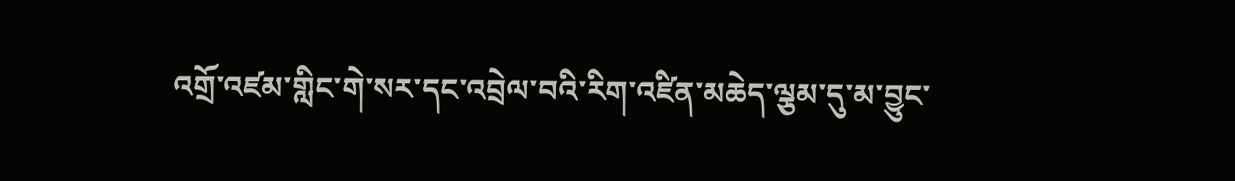འགྲོ་འཛམ་གླིང་གེ་སར་དང་འབྲེལ་བའི་རིག་འཛིན་མཆེད་ལྕམ་དུ་མ་བྱུང་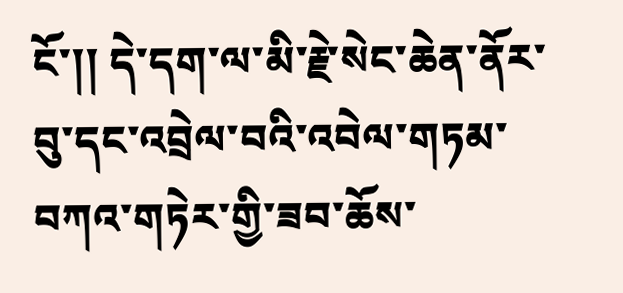ངོ་།། དེ་དག་ལ་མི་རྗེ་སེང་ཆེན་ནོར་བུ་དང་འབྲེལ་བའི་འབེལ་གཏམ་བཀའ་གཏེར་གྱི་ཟབ་ཆོས་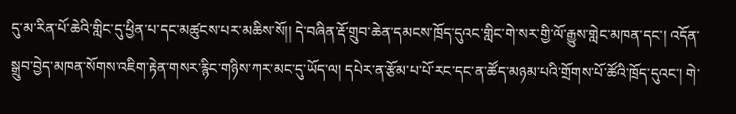དུ་མ་རིན་པོ་ཆེའི་གླིང་དུ་ཕྱིན་པ་དང་མཚུངས་པར་མཆིས་སོ།། དེ་བཞིན་རྡོ་གྲུབ་ཆེན་དམངས་ཁྲོད་དུའང་གླིང་གེ་སར་གྱི་ལོ་རྒྱུས་གླེང་མཁན་དང་། འདོན་སྒྲུབ་བྱེད་མཁན་སོགས་འཇིག་རྟེན་གསར་རྙིང་གཉིས་ཀར་མང་དུ་ཡོད་ལ། དཔེར་ན་རྩོམ་པ་པོ་རང་དང་ན་ཚོད་མཉམ་པའི་གྲོགས་པོ་ཚོའི་ཁྲོད་དུའང་། གེ་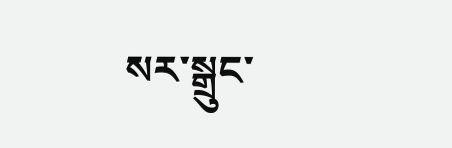སར་སྒྲུང་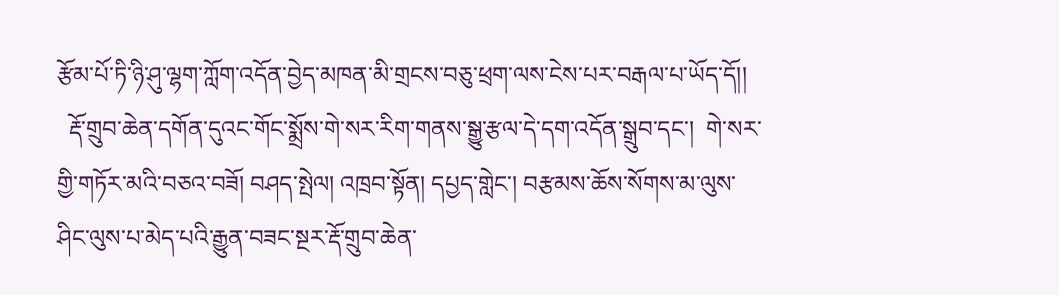རྩོམ་པོ་ཏི་ཉི་ཤུ་ལྷག་ཀློག་འདོན་བྱེད་མཁན་མི་གྲངས་བཅུ་ཕྲག་ལས་ངེས་པར་བརྒལ་པ་ཡོད་དོ།།
  རྡོ་གྲུབ་ཆེན་དགོན་དུའང་གོང་སྨྲོས་གེ་སར་རིག་གནས་སྒྱུ་རྩལ་དེ་དག་འདོན་སྒྲུབ་དང་།  གེ་སར་གྱི་གཏོར་མའི་བཅའ་བཟོ། བཤད་སྤེལ། འཁྲབ་སྟོན། དཔྱད་གླེང་། བརྩམས་ཆོས་སོགས་མ་ལུས་ཤིང་ལུས་པ་མེད་པའི་རྒྱུན་བཟང་སྔར་རྡོ་གྲུབ་ཆེན་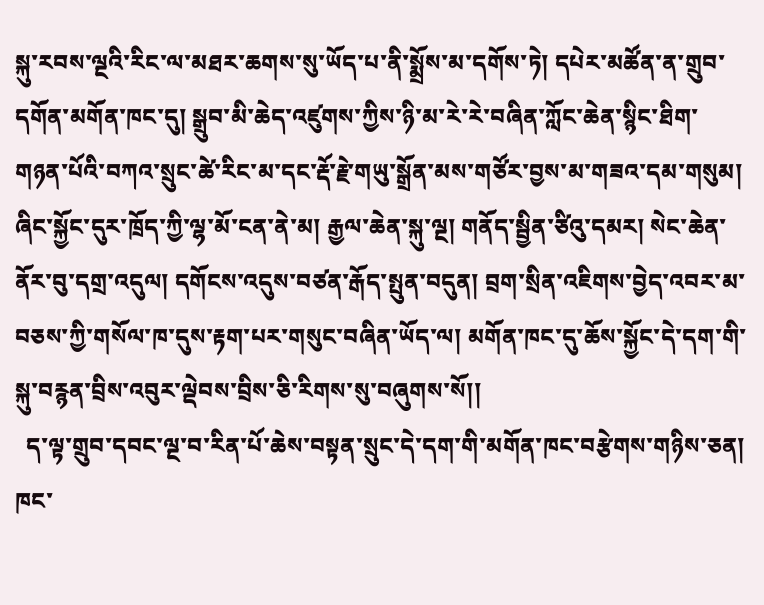སྐུ་རབས་ལྔའི་རིང་ལ་མཐར་ཆགས་སུ་ཡོད་པ་ནི་སྨྲོས་མ་དགོས་ཏེ། དཔེར་མཚོན་ན་གྲུབ་དགོན་མགོན་ཁང་དུ། སྒྲུབ་མི་ཆེད་འཛུགས་ཀྱིས་ཉི་མ་རེ་རེ་བཞིན་ཀློང་ཆེན་སྙིང་ཐིག་གཉན་པོའི་བཀའ་སྲུང་ཚེ་རིང་མ་དང་རྡོ་རྗེ་གཡུ་སྒྲོན་མས་གཙོར་བྱས་མ་གཟའ་དམ་གསུམ། ཞིང་སྐྱོང་དུར་ཁྲོད་ཀྱི་ལྷ་མོ་ངན་ནེ་མ། རྒྱལ་ཆེན་སྐུ་ལྔ། གནོད་སྦྱིན་ཙིའུ་དམར། སེང་ཆེན་ནོར་བུ་དགྲ་འདུལ། དགོངས་འདུས་བཙན་རྒོད་སྤུན་བདུན། བྲག་སྲིན་འཇིགས་བྱེད་འབར་མ་བཅས་ཀྱི་གསོལ་ཁ་དུས་རྟག་པར་གསུང་བཞིན་ཡོད་ལ། མགོན་ཁང་དུ་ཆོས་སྐྱོང་དེ་དག་གི་སྐུ་བརྙན་བྲིས་འབུར་ལྡེབས་བྲིས་ཅི་རིགས་སུ་བཞུགས་སོ།།
  ད་ལྟ་གྲུབ་དབང་ལྔ་བ་རིན་པོ་ཆེས་བསྟན་སྲུང་དེ་དག་གི་མགོན་ཁང་བརྩེགས་གཉིས་ཅན། ཁང་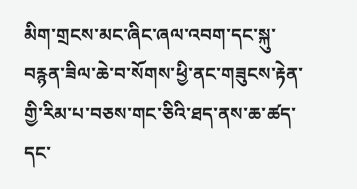མིག་གྲངས་མང་ཞིང་ཞལ་འབག་དང་སྐུ་བརྙན་ཟིལ་ཆེ་བ་སོགས་ཕྱི་ནང་གཟུངས་རྟེན་གྱི་རིམ་པ་བཅས་གང་ཅིའི་ཐད་ནས་ཆ་ཚད་དང་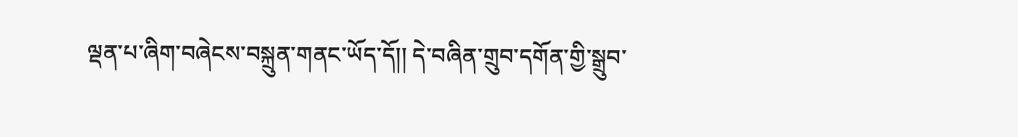ལྡན་པ་ཞིག་བཞེངས་བསྐྲུན་གནང་ཡོད་དོ།། དེ་བཞིན་གྲུབ་དགོན་གྱི་སྒྲུབ་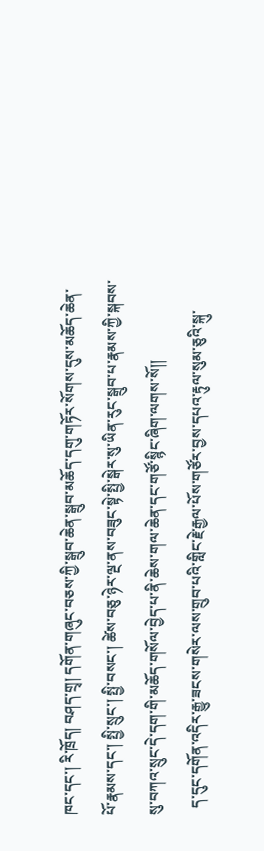ཁང་དང་། རི་ཁྲོད། བཤད་གྲྭ། དགོན་གཞུང་བཅས་ཀྱི་སྒྲུབ་ཆེན་སྒྲུབ་མཆོད་དགུ་གཏོར་སོགས་དུས་མཆོད་ཆེན་པོ་རྣམས་དང་། སྤྱི་སྲུང་། སྤྱི་བསང་། ཚེས་བཅུ་ཉེར་ལྔ་ནས་བཟུང་སྟེ་སྤྱི་སྒེར་སུ་ཡིན་རུང་སྒྲུབ་པ་རྣམས་ཀྱི་སྐབས་སུ་བཀའ་སྲུང་དེ་དག་གི་མཆོད་གསོལ་བྱེད་པ་ནི་ཆེས་གལ་ཆེན་དང་གཙོ་སྙིང་ཞིག་ལགས་སོ།།
  ད་དུང་དགོན་འདིར་རྒྱུ་ཟངས་གསེར་ལས་གྲུབ་པའི་གླིང་རྗེ་རྒྱལ་པོས་གཙོར་བྱས་དཔའ་རྟུལ་སུམ་ཅུའི་སྐུ་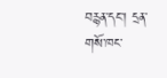བརྙན་དང་། དྲན་གསོ་ཁང་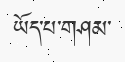ཡོད་པ་གཤམ་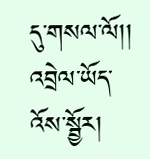དུ་གསལ་ལོ།།
འབྲེལ་ཡོད་འོས་སྦྱོར།